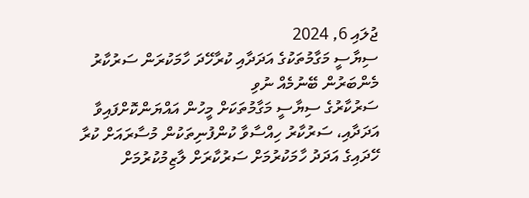ޖުލައި 6, 2024
ސިޔާސީ މަގާމުތަކުގެ އަދަދާއި ކުރާހޭދަ ހާމަކުރަން ސަރުކާރު މެންބަރުން ބޭނުމެއް ނުވި
ސަރުކާރުގެ ސިޔާސީ މަގާމުތަކަށް މީހުން އައްޔަންކޮށްފައިވާ އަދަދާއި، ސަރުކާރު ހިއްސާވާ ކުންފުނިތަކުން މުސާރައަށް ކުރާ ހޭދައިގެ އަދަދު ހާމަކުރުމަށް ސަރުކާރަށް ލާޒިމުކުރުމަށް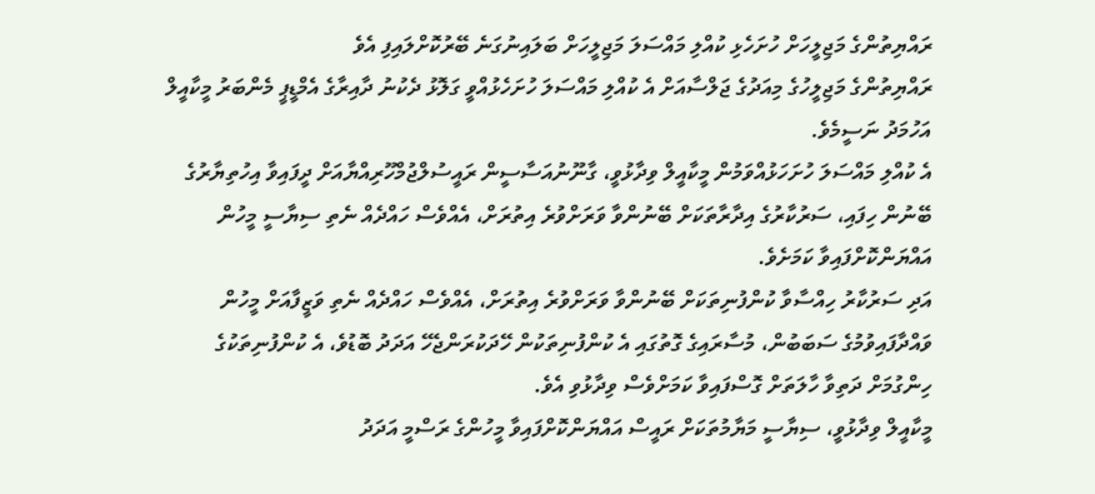ރައްޔިތުންގެ މަޖިލީހަށް ހުށަހެޅި ކުއްލި މައްސަލަ މަޖިލީހަށް ބަލައިނުގަނެ ބޭރުކޮށްލައިފި އެވެ
ރައްޔިތުންގެ މަޖިލީހުގެ މިއަދުގެ ޖަލްސާއަށް އެ ކުއްލި މައްސަލަ ހުށަހެޅުއްވީ ގަލޮޅު ދެކުނު ދާއިރާގެ އެމްޑީޕީ މެންބަރު މީކާއީލް އަހުމަދު ނަސީމެވެ.
އެ ކުއްލި މައްސަލަ ހުށަހަޅުއްވަމުން މީކާއީލް ވިދާޅުވީ، ގާނޫނުއަސާސީން ރައީސުލްޖުމްހޫރިއްޔާއަށް ދީފައިވާ އިހުތިޔާރުގެ ބޭނުން ހިފައި، ސަރުކާރުގެ އިދާރާތަކަށް ބޭނުންވާ ވަރަށްވުރެ އިތުރަށް، އެއްވެސް ހައްދެއް ނެތި ސިޔާސީ މީހުން އައްޔަންކޮށްފައިވާ ކަމަށެވެ.
އަދި ސަރުކާރު ހިއްސާވާ ކުންފުނިތަކަށް ބޭނުންވާ ވަރަށްވުރެ އިތުރަށް، އެއްވެސް ހައްދެއް ނެތި ވަޒީފާއަށް މީހުން ވައްދާފައިވުމުގެ ސަބަބުން، މުސާރައިގެ ގޮތުގައި އެ ކުންފުނިތަކުން ހޭދަކުރަންޖެހޭ އަދަދު ބޮޑުވެ، އެ ކުންފުނިތަކުގެ ހިންގުމަށް ދަތިވާ ހާލަތަށް ގޮސްފައިވާ ކަމަށްވެސް ވިދާޅުވި އެވެ.
މީކާއީލް ވިދާޅުވީ، ސިޔާސީ މަޔާމުތަކަށް ރައީސް އައްޔަންކޮށްފައިވާ މީހުންގެ ރަސްމީ އަދަދު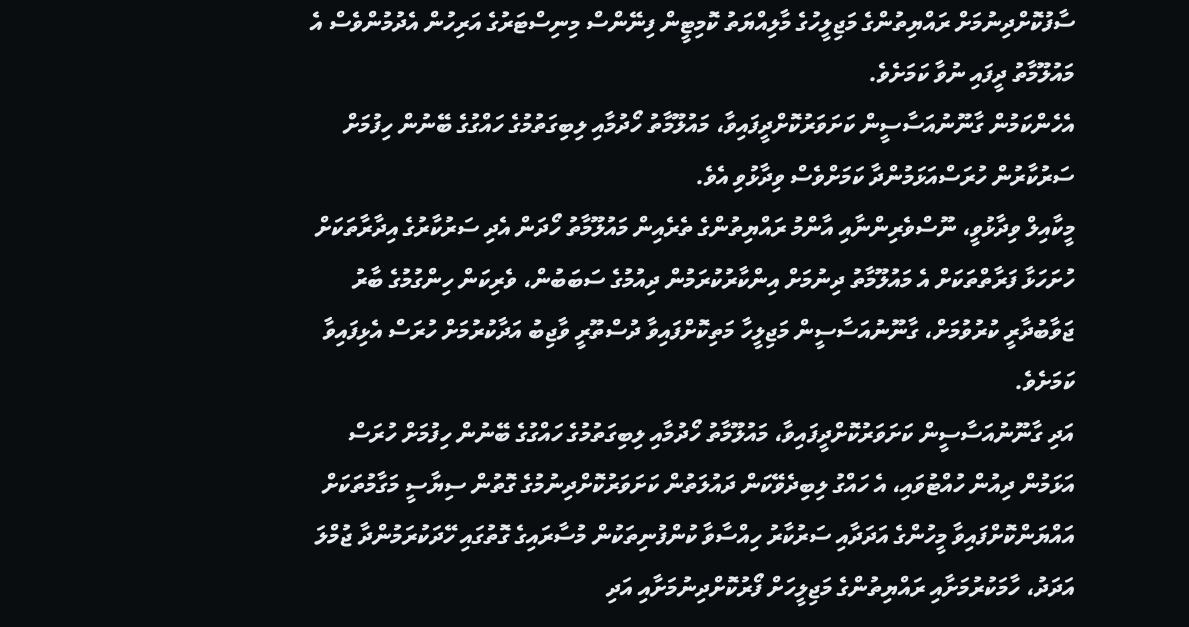ސާފުކޮށްދިނުމަށް ރައްޔިތުންގެ މަޖިލީހުގެ މާލިއްޔަތު ކޮމިޓީން ފިނޭންސް މިނިސްޓަރުގެ އަރިހުން އެދުމުންވެސް އެ މައުލޫމާތު ދީފައި ނުވާ ކަމަށެވެ.
އެހެންކަމުން ގާނޫނުއަސާސީން ކަށަވަރުކޮށްދީފައިވާ، މައުލޫމާތު ހޯދުމާއި ލިބިގަތުމުގެ ހައްގުގެ ބޭނުން ހިފުމަށް ސަރުކާރުން ހުރަސްއަޅަމުންދާ ކަމަށްވެސް ވިދާޅުވި އެވެ.
މީކާއިލް ވިދާޅުވީ، ނޫސްވެރިންނާއި އާންމު ރައްޔިތުންގެ ތެރެއިން މައުލޫމާތު ހޯދަން އެދި ސަރުކާރުގެ އިދާރާތަކަށް ހުށަހަޅާ ފަރާތްތަކަށް އެ މައުލޫމާތު ދިނުމަށް އިންކާރުކުރަމުން ދިއުމުގެ ސަބަބުން، ވެރިކަން ހިންގުމުގެ ބާރު ޖަވާބުދާރީ ކުރުވުމަށް، ގާނޫނުއަސާސީން މަޖިލީހާ މަތިކޮށްފައިވާ ދުސްތޫރީ ވާޖިބު އަދާކުރުމަށް ހުރަސް އެޅިފައިވާ ކަމަށެވެ.
އަދި ގާނޫނުއަސާސީން ކަށަވަރުކޮށްދީފައިވާ، މައުލޫމާތު ހޯދުމާއި ލިބިގަތުމުގެ ހައްގުގެ ބޭނުން ހިފުމަށް ހުރަސް އަޅަމުން ދިއުން ހުއްޓުވައި، އެ ހައްގު ލިބިދެވޭކަން ދައުލަތުން ކަށަވަރުކޮށްދިނުމުގެ ގޮތުން ސިޔާސީ މަގާމުތަކަށް އައްޔަންކޮށްފައިވާ މީހުންގެ އަދަދާއި ސަރުކާރު ހިއްސާވާ ކުންފުނިތަކުން މުސާރައިގެ ގޮތުގައި ހޭދަކުރަމުންދާ ޖުމްލަ އަދަދު، ހާމަކުރުމަށާއި ރައްޔިތުންގެ މަޖިލީހަށް ފޯރުކޮށްދިނުމަށާއި އަދި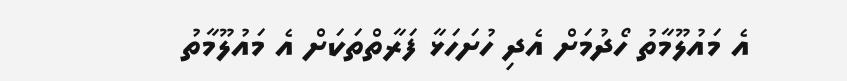އެ މައުލޫމާތު ހޯދުމަށް އެދި ހުށަހަޅާ ފަރާތްތަކަށް އެ މައުލޫމާތު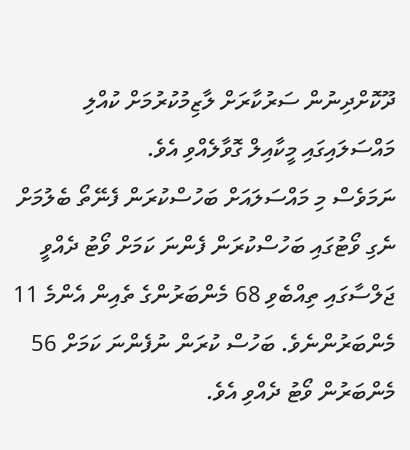ދޫކޮށްދިނުން ސަރުކާރަށް ލާޒިމުކުރުމަށް ކުއްލި މައްސަލައިގައި މީކާއިލް ގޮވާލެއްވި އެވެ.
ނަމަވެސް މި މައްސަލައަށް ބަހުސްކުރަން ފެނޭތޯ ބެލުމަށް ނެގި ވޯޓުގައި ބަހުސްކުރަން ފެންނަ ކަމަށް ވޯޓު ދެއްވީ ޖަލްސާގައި ތިއްބެވި 68 މެންބަރުންގެ ތެއިން އެންމެ 11 މެންބަރުންނެވެ. ބަހުސް ކުރަން ނުފެންނަ ކަމަށް 56 މެންބަރުން ވޯޓު ދެއްވި އެވެ.